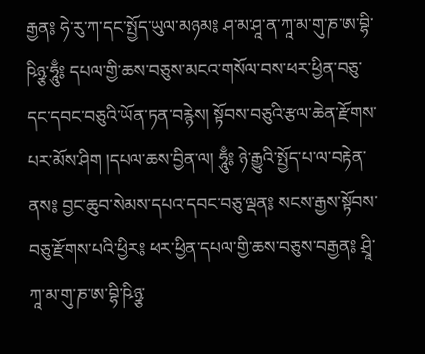རྒྱན༔ ཧེ་རུ་ཀ་དང་སྤྱོད་ཡུལ་མཉམ༔ ཤ་མ་ཤཱ་ན་ཀཱ་མ་གུ་ཎ་ཨ་བྷི་ཥིཉྩ་ཧཱུྃ༔ དཔལ་གྱི་ཆས་བཅུས་མངའ་གསོལ་བས་ཕར་ཕྱིན་བཅུ་དང་དབང་བཅུའི་ཡོན་ཏན་བརྙེས། སྟོབས་བཅུའི་རྩལ་ཆེན་རྫོགས་པར་མོས་ཤིག །དཔལ་ཆས་བྱིན་ལ། ཧཱུྃ༔ ཉེ་རྒྱུའི་སྤྱོད་པ་ལ་བརྟེན་ནས༔ བྱང་ཆུབ་སེམས་དཔའ་དབང་བཅུ་ལྡན༔ སངས་རྒྱས་སྟོབས་བཅུ་རྫོགས་པའི་ཕྱིར༔ ཕར་ཕྱིན་དཔལ་གྱི་ཆས་བཅུས་བརྒྱན༔ ཤྲཱི་ཀཱ་མ་གུ་ཎ་ཨ་བྷི་ཥིཉྩ་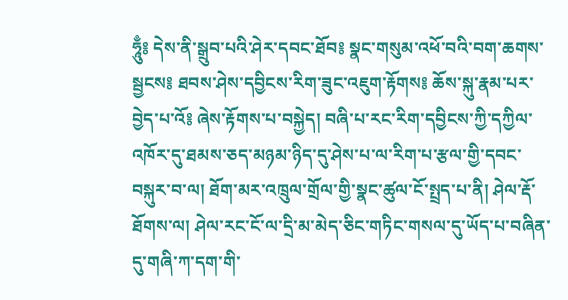ཧཱུྃ༔ དེས་ནི་སྒྲུབ་པའི་ཤེར་དབང་ཐོབ༔ སྣང་གསུམ་འཕོ་བའི་བག་ཆགས་སྦྱངས༔ ཐབས་ཤེས་དབྱིངས་རིག་ཟུང་འཇུག་རྟོགས༔ ཆོས་སྐུ་རྣམ་པར་བྱེད་པ་འོ༔ ཞེས་རྟོགས་པ་བསྐྱེད། བཞི་པ་རང་རིག་དབྱིངས་ཀྱི་དཀྱིལ་འཁོར་དུ་ཐམས་ཅད་མཉམ་ཉིད་དུ་ཤེས་པ་ལ་རིག་པ་རྩལ་གྱི་དབང་བསྐུར་བ་ལ། ཐོག་མར་འཁྲུལ་གྲོལ་གྱི་སྣང་ཚུལ་ངོ་སྤྲད་པ་ནི། ཤེལ་རྡོ་ཐོགས་ལ། ཤེལ་རང་ངོ་ལ་དྲི་མ་མེད་ཅིང་གཏིང་གསལ་དུ་ཡོད་པ་བཞིན་དུ་གཞི་ཀ་དག་གི་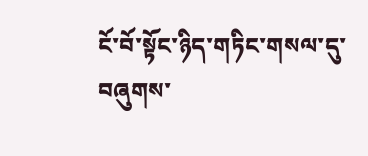ངོ་བོ་སྟོང་ཉིད་གཏིང་གསལ་དུ་བཞུགས་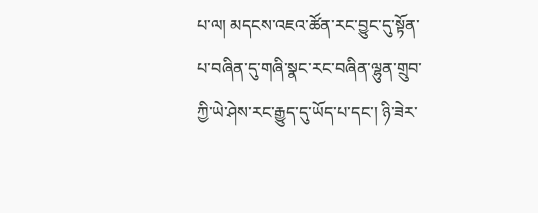པ་ལ། མདངས་འཇའ་ཚོན་རང་བྱུང་དུ་སྟོན་པ་བཞིན་དུ་གཞི་སྣང་རང་བཞིན་ལྷུན་གྲུབ་ཀྱི་ཡེ་ཤེས་རང་རྒྱུད་དུ་ཡོད་པ་དང་། ཉི་ཟེར་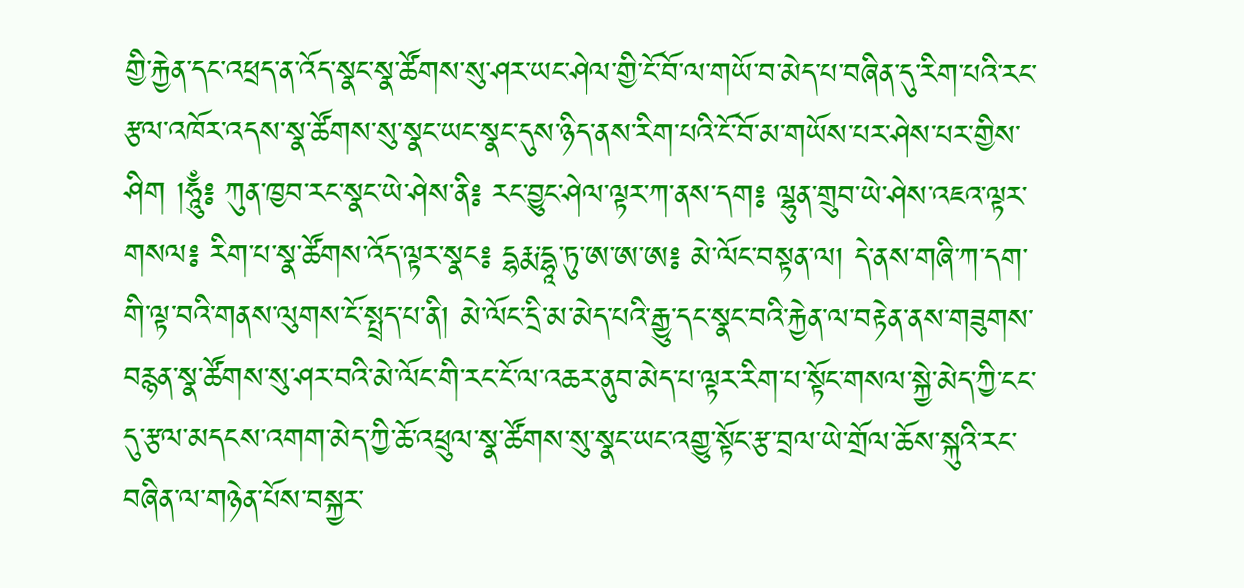གྱི་རྐྱེན་དང་འཕྲད་ན་འོད་སྣང་སྣ་ཚོགས་སུ་ཤར་ཡང་ཤེལ་གྱི་ངོ་བོ་ལ་གཡོ་བ་མེད་པ་བཞིན་དུ་རིག་པའི་རང་རྩལ་འཁོར་འདས་སྣ་ཚོགས་སུ་སྣང་ཡང་སྣང་དུས་ཉིད་ནས་རིག་པའི་ངོ་བོ་མ་གཡོས་པར་ཤེས་པར་གྱིས་ཤིག །ཧཱུྃ༔ ཀུན་ཁྱབ་རང་སྣང་ཡེ་ཤེས་ནི༔ རང་བྱུང་ཤེལ་ལྟར་ཀ་ནས་དག༔ ལྷུན་གྲུབ་ཡེ་ཤེས་འཇའ་ལྟར་གསལ༔ རིག་པ་སྣ་ཚོགས་འོད་ལྟར་སྣང༔ དྷརྨ་དྷཱ་ཏུ་ཨ་ཨ་ཨ༔ མེ་ལོང་བསྟན་ལ། དེ་ནས་གཞི་ཀ་དག་གི་ལྟ་བའི་གནས་ལུགས་ངོ་སྤྲད་པ་ནི། མེ་ལོང་དྲི་མ་མེད་པའི་རྒྱུ་དང་སྣང་བའི་རྐྱེན་ལ་བརྟེན་ནས་གཟུགས་བརྙན་སྣ་ཚོགས་སུ་ཤར་བའི་མེ་ལོང་གི་རང་ངོ་ལ་འཆར་ནུབ་མེད་པ་ལྟར་རིག་པ་སྟོང་གསལ་སྐྱེ་མེད་ཀྱི་ངང་དུ་རྩལ་མདངས་འགག་མེད་ཀྱི་ཆོ་འཕྲུལ་སྣ་ཚོགས་སུ་སྣང་ཡང་འགྱུ་སྟོང་རྩ་བྲལ་ཡེ་གྲོལ་ཆོས་སྐུའི་རང་བཞིན་ལ་གཉེན་པོས་བསྐྱར་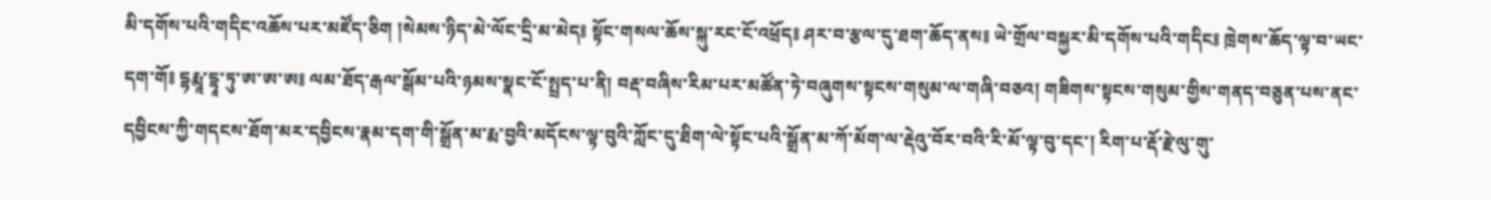མི་དགོས་པའི་གདིང་འཆོས་པར་མཛོད་ཅིག །སེམས་ཉིད་མེ་ལོང་དྲི་མ་མེད༔ སྟོང་གསལ་ཆོས་སྐུ་རང་ངོ་འཕྲོད༔ ཤར་བ་རྩལ་དུ་ཐག་ཆོད་ནས༔ ཡེ་གྲོལ་བསྐྱར་མི་དགོས་པའི་གདིང༔ ཁྲེགས་ཆོད་ལྟ་བ་ཡང་དག་གོ༔ དྷརྨཱ་དྷཱ་ཏུ་ཨ་ཨ་ཨ༔ ལམ་ཐོད་རྒལ་སྒོམ་པའི་ཉམས་སྣང་ངོ་སྤྲད་པ་ནི། བརྡ་བཞིས་རིམ་པར་མཚོན་ཏེ་བཞུགས་སྟངས་གསུམ་ལ་གཞི་བཅའ། གཟིགས་སྟངས་གསུམ་གྱིས་གནད་བཅུན་པས་ནང་དབྱིངས་ཀྱི་གདངས་ཐོག་མར་དབྱིངས་རྣམ་དག་གི་སྒྲོན་མ་རྨ་བྱའི་མདོངས་ལྟ་བུའི་ཀློང་དུ་ཐིག་ལེ་སྟོང་པའི་སྒྲོན་མ་ཀོ་མོག་ལ་རྡེའུ་བོར་བའི་རི་མོ་ལྟ་བུ་དང་། རིག་པ་རྡོ་རྗེ་ལུ་གུ་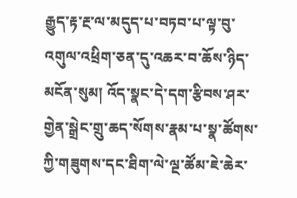རྒྱུད་རྟ་རྔ་ལ་མདུད་པ་བཏབ་པ་ལྟ་བུ་འགུལ་འཕྲིག་ཅན་དུ་འཆར་བ་ཆོས་ཉིད་མངོན་སུམ། འོད་སྣང་དེ་དག་རྩིབས་ཤར་གྱེན་སྒྲེང་གྲུ་ཆད་སོགས་རྣམ་པ་སྣ་ཚོགས་ཀྱི་གཟུགས་དང་ཐིག་ལེ་ལྔ་ཚོམ་ཇེ་ཆེར་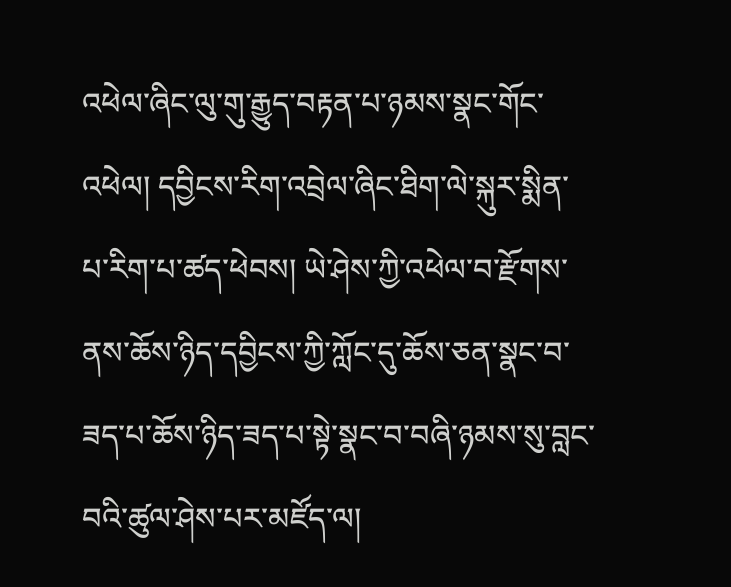འཕེལ་ཞིང་ལུ་གུ་རྒྱུད་བརྟན་པ་ཉམས་སྣང་གོང་འཕེལ། དབྱིངས་རིག་འབྲེལ་ཞིང་ཐིག་ལེ་སྐུར་སྨིན་པ་རིག་པ་ཚད་ཕེབས། ཡེ་ཤེས་ཀྱི་འཕེལ་བ་རྫོགས་ནས་ཆོས་ཉིད་དབྱིངས་ཀྱི་ཀློང་དུ་ཆོས་ཅན་སྣང་བ་ཟད་པ་ཆོས་ཉིད་ཟད་པ་སྟེ་སྣང་བ་བཞི་ཉམས་སུ་བླང་བའི་ཚུལ་ཤེས་པར་མཛོད་ལ།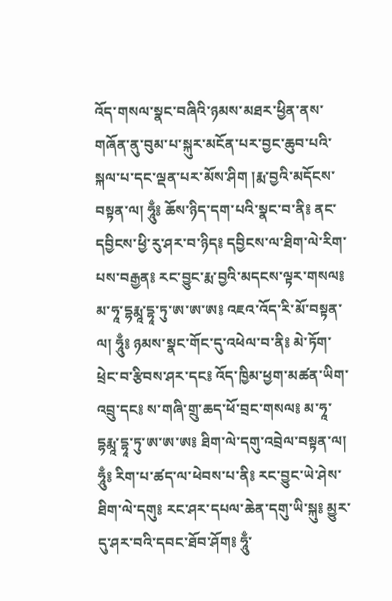འོད་གསལ་སྣང་བཞིའི་ཉམས་མཐར་ཕྱིན་ནས་གཞོན་ནུ་བུམ་པ་སྐུར་མངོན་པར་བྱང་ཆུབ་པའི་སྐལ་པ་དང་ལྡན་པར་མོས་ཤིག །རྨ་བྱའི་མདོངས་བསྟན་ལ། ཧཱུྃ༔ ཆོས་ཉིད་དག་པའི་སྣང་བ་ནི༔ ནང་དབྱིངས་ཕྱི་རུ་ཤར་བ་ཉིད༔ དབྱིངས་ལ་ཐིག་ལེ་རིག་པས་བརྒྱན༔ རང་བྱུང་རྨ་བྱའི་མདངས་ལྟར་གསལ༔ མ་ཧཱ་དྷརྨཱ་དྷཱ་ཏུ་ཨ་ཨ་ཨ༔ འཇའ་འོད་རི་མོ་བསྟན་ལ། ཧཱུྃ༔ ཉམས་སྣང་གོང་དུ་འཕེལ་བ་ནི༔ མེ་ཏོག་ཕྲེང་བ་རྩིབས་ཤར་དང༔ འོད་ཁྱིམ་ཕྱག་མཚན་ཡིག་འབྲུ་དང༔ ས་གཞི་གྲུ་ཆད་ཕོ་བྲང་གསལ༔ མ་ཧཱ་དྷརྨཱ་དྷཱ་ཏུ་ཨ་ཨ་ཨ༔ ཐིག་ལེ་དགུ་འབྲེལ་བསྟན་ལ། ཧཱུྃ༔ རིག་པ་ཚད་ལ་ཕེབས་པ་ནི༔ རང་བྱུང་ཡེ་ཤེས་ཐིག་ལེ་དགུ༔ རང་ཤར་དཔལ་ཆེན་དགུ་ཡི་སྐུ༔ མྱུར་དུ་ཤར་བའི་དབང་ཐོབ་ཤོག༔ ཧཱུྃ་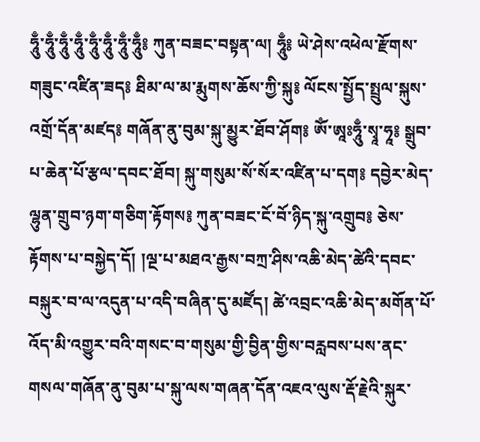ཧཱུྃ་ཧཱུྃ་ཧཱུྃ་ཧཱུྃ་ཧཱུྃ་ཧཱུྃ་ཧཱུྃ་ཧཱུྃ༔ ཀུན་བཟང་བསྟན་ལ། ཧཱུྃ༔ ཡེ་ཤེས་འཕེལ་རྫོགས་གཟུང་འཛིན་ཟད༔ ཐིམ་ལ་མ་རྨུགས་ཆོས་ཀྱི་སྐུ༔ ལོངས་སྤྱོད་སྤྲུལ་སྐུས་འགྲོ་དོན་མཛད༔ གཞོན་ནུ་བུམ་སྐུ་མྱུར་ཐོབ་ཤོག༔ ཨོཾ་ཨཱཿཧཱུྃ་སྭཱ་ཧཱ༔ སྒྲུབ་པ་ཆེན་པོ་རྩལ་དབང་ཐོབ། སྐུ་གསུམ་སོ་སོར་འཛིན་པ་དག༔ དབྱེར་མེད་ལྷུན་གྲུབ་ཉག་གཅིག་རྟོགས༔ ཀུན་བཟང་ངོ་བོ་ཉིད་སྐུ་འགྲུབ༔ ཅེས་རྟོགས་པ་བསྐྱེད་དོ། །ལྔ་པ་མཐའ་རྒྱས་བཀྲ་ཤིས་འཆི་མེད་ཚེའི་དབང་བསྐུར་བ་ལ་འདུན་པ་འདི་བཞིན་དུ་མཛོད། ཚེ་འབྲང་འཆི་མེད་མགོན་པོ་འོད་མི་འགྱུར་བའི་གསང་བ་གསུམ་གྱི་བྱིན་གྱིས་བརླབས་པས་ནང་གསལ་གཞོན་ནུ་བུམ་པ་སྐུ་ལས་གཞན་དོན་འཇའ་ལུས་རྡོ་རྗེའི་སྐུར་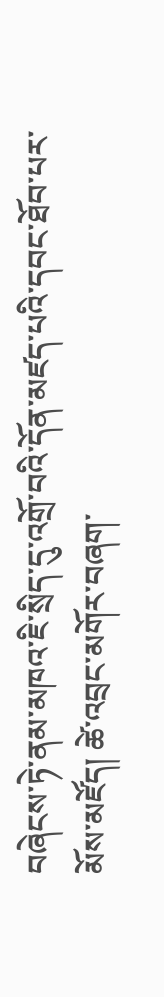བཞེངས་ཏེ་ནམ་མཁའ་ཇི་སྲིད་དུ་འགྲོ་བའི་དོན་མཛད་པའི་དབང་ཐོབ་པར་མོས་མཛོད། ཚེ་འབྲང་མགོར་བཞག་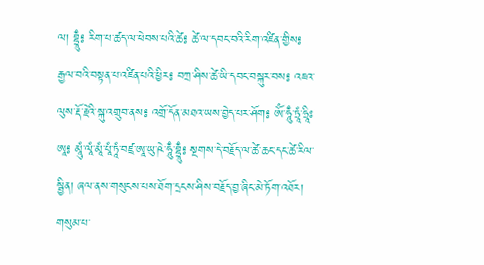ལ། བྷྲཱུྃ༔ རིག་པ་ཚད་ལ་ཕེབས་པའི་ཚེ༔ ཚེ་ལ་དབང་བའི་རིག་འཛིན་གྱིས༔ རྒྱལ་བའི་བསྟན་པ་འཛིན་པའི་ཕྱིར༔ བཀྲ་ཤིས་ཚེ་ཡི་དབང་བསྐུར་བས༔ འཇའ་ལུས་རྡོ་རྗེའི་སྐུ་འགྲུབ་ནས༔ འགྲོ་དོན་མཐའ་ཡས་བྱེད་པར་ཤོག༔ ཨོཾ་ཧཱུྃ་ཏྲཱཾ་ཧྲཱིཿཨཱ༔ མཱུཾ་ལཱཾ་མཱཾ་པཱཾ་ཏཱཾ་བཛྲ་ཨཱ་ཡུ་ཥེ་ཧཱུྃ་བྷྲཱུྃ༔ སྔགས་དེ་བརྗོད་ལ་ཚེ་ཆང་དང་ཚེ་རིལ་སྦྱིན། ཞལ་ནས་གསུངས་པས་ཐོག་དྲངས་ཤིས་བརྗོད་བྱ་ཞིང་མེ་ཏོག་འཐོར། གསུམ་པ་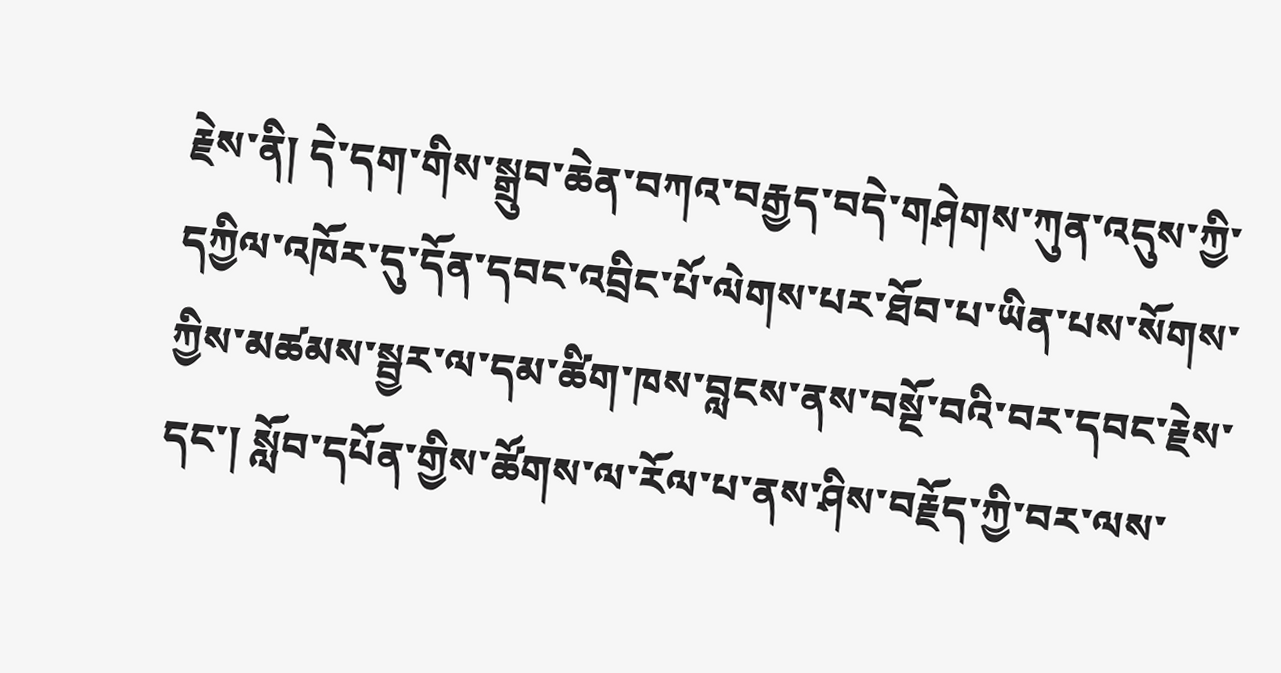རྗེས་ནི། དེ་དག་གིས་སྒྲུབ་ཆེན་བཀའ་བརྒྱད་བདེ་གཤེགས་ཀུན་འདུས་ཀྱི་དཀྱིལ་འཁོར་དུ་དོན་དབང་འབྲིང་པོ་ལེགས་པར་ཐོབ་པ་ཡིན་པས་སོགས་ཀྱིས་མཚམས་སྦྱར་ལ་དམ་ཚིག་ཁས་བླངས་ནས་བསྔོ་བའི་བར་དབང་རྗེས་དང་། སློབ་དཔོན་གྱིས་ཚོགས་ལ་རོལ་པ་ནས་ཤིས་བརྗོད་ཀྱི་བར་ལས་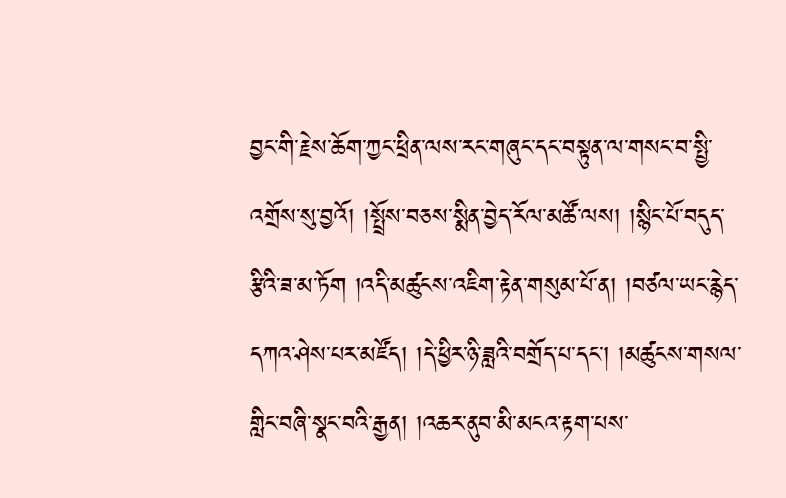བྱང་གི་རྗེས་ཆོག་ཀྱང་ཕྲིན་ལས་རང་གཞུང་དང་བསྟུན་ལ་གསང་བ་སྤྱི་འགྲོས་སུ་བྱའོ། །སྤྲོས་བཅས་སྨིན་བྱེད་རོལ་མཚོ་ལས། །སྙིང་པོ་བདུད་རྩིའི་ཟ་མ་ཏོག །འདི་མཚུངས་འཇིག་རྟེན་གསུམ་པོ་ན། །བཙལ་ཡང་རྙེད་དཀའ་ཤེས་པར་མཛོད། །དེ་ཕྱིར་ཉི་ཟླའི་བགྲོད་པ་དང་། །མཚུངས་གསལ་གླིང་བཞི་སྣང་བའི་རྒྱན། །འཆར་ནུབ་མི་མངའ་རྟག་པས་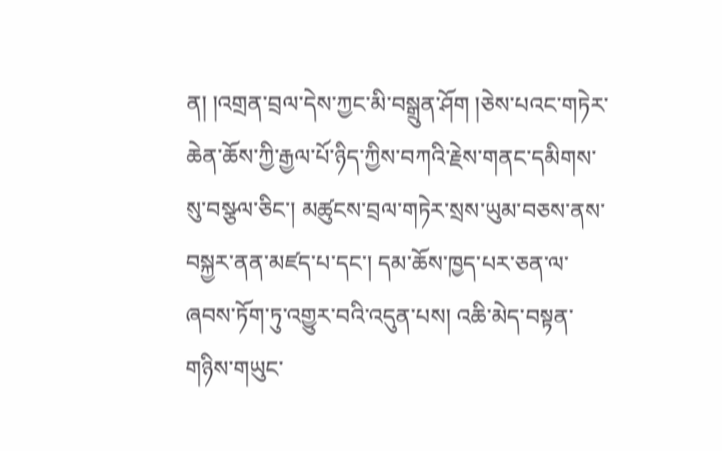ན། །འགྲན་བྲལ་དེས་ཀྱང་མི་བསྒྲུན་ཤོག །ཅེས་པའང་གཏེར་ཆེན་ཆོས་ཀྱི་རྒྱལ་པོ་ཉིད་ཀྱིས་བཀའི་རྗེས་གནང་དམིགས་སུ་བསྩལ་ཅིང་། མཚུངས་བྲལ་གཏེར་སྲས་ཡུམ་བཅས་ནས་བསྐྱར་ནན་མཛད་པ་དང་། དམ་ཆོས་ཁྱད་པར་ཅན་ལ་ཞབས་ཏོག་ཏུ་འགྱུར་བའི་འདུན་པས། འཆི་མེད་བསྟན་གཉིས་གཡུང་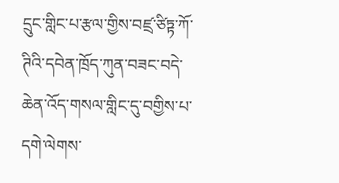དྲུང་གླིང་པ་རྩལ་གྱིས་བཛྲ་ཙིཏྟ་ཀོ་ཊིའི་དབེན་ཁྲོད་ཀུན་བཟང་བདེ་ཆེན་འོད་གསལ་གླིང་དུ་བགྱིས་པ་དགེ་ལེགས་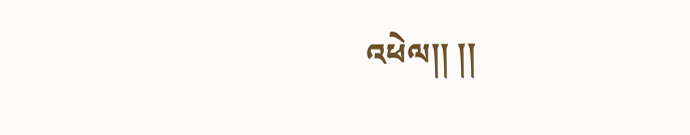འཕེལ།། །།